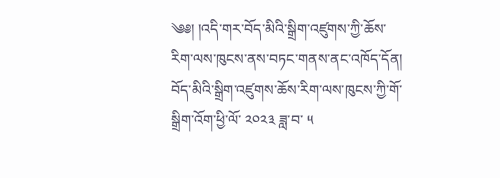༄༅། །འདི་གར་བོད་མིའི་སྒྲིག་འཛུགས་ཀྱི་ཆོས་རིག་ལས་ཁུངས་ནས་བཏང་གནས་ནང་འཁོད་དོན། བོད་མིའི་སྒྲིག་འཛུགས་ཆོས་རིག་ལས་ཁུངས་ཀྱི་གོ་སྒྲིག་འོག་ཕྱི་ལོ་ ༢༠༢༣ ཟླ་བ་ ༥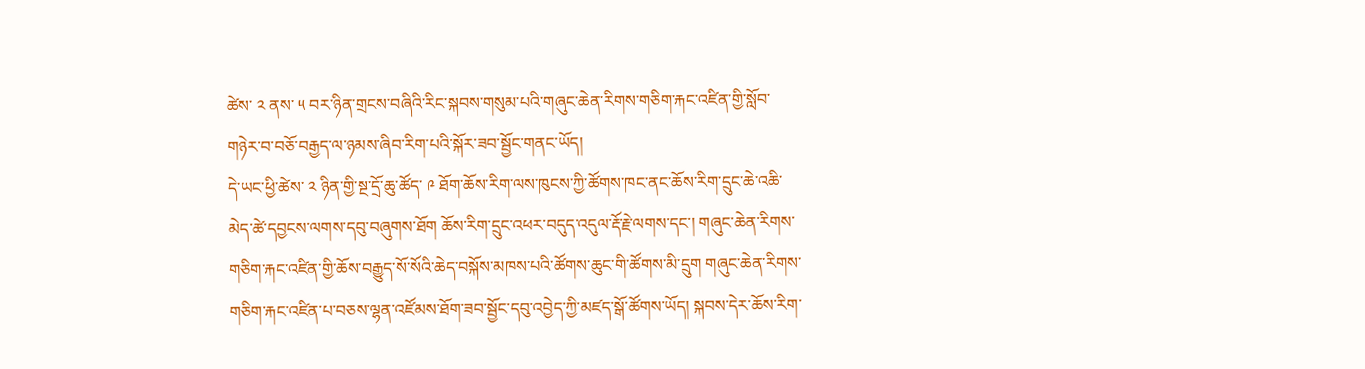ཚེས་ ༢ ནས་ ༥ བར་ཉིན་གྲངས་བཞིའི་རིང་སྐབས་གསུམ་པའི་གཞུང་ཆེན་རིགས་གཅིག་རྐང་འཛིན་གྱི་སློབ་གཉེར་བ་བཅོ་བརྒྱད་ལ་ཉམས་ཞིབ་རིག་པའི་སྐོར་ཟབ་སྦྱོང་གནང་ཡོད།
དེ་ཡང་ཕྱི་ཚེས་ ༢ ཉིན་གྱི་སྔ་དྲོ་ཆུ་ཚོད་ ༩ ཐོག་ཆོས་རིག་ལས་ཁུངས་ཀྱི་ཚོགས་ཁང་ནང་ཆོས་རིག་དྲུང་ཆེ་འཆི་མེད་ཚེ་དབྱངས་ལགས་དབུ་བཞུགས་ཐོག ཆོས་རིག་དྲུང་འཕར་བདུད་འདུལ་རྡོ་རྗེ་ལགས་དང་། གཞུང་ཆེན་རིགས་གཅིག་རྐང་འཛིན་གྱི་ཆོས་བརྒྱུད་སོ་སོའི་ཆེད་བསྐོས་མཁས་པའི་ཚོགས་ཆུང་གི་ཚོགས་མི་དྲུག གཞུང་ཆེན་རིགས་གཅིག་རྐང་འཛིན་པ་བཅས་ལྷན་འཛོམས་ཐོག་ཟབ་སྦྱོང་དབུ་འབྱེད་ཀྱི་མཛད་སྒོ་ཚོགས་ཡོད། སྐབས་དེར་ཆོས་རིག་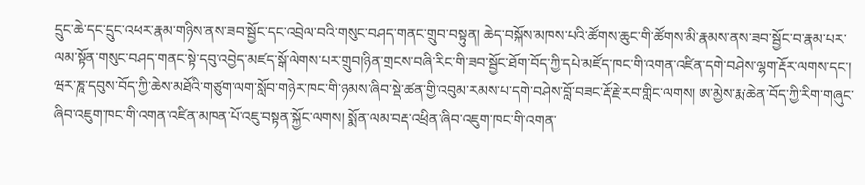དྲུང་ཆེ་དང་དྲུང་འཕར་རྣམ་གཉིས་ནས་ཟབ་སྦྱོང་དང་འབྲེལ་བའི་གསུང་བཤད་གནང་གྲུབ་བསྟུན། ཆེད་བསྐོས་མཁས་པའི་ཚོགས་ཆུང་གི་ཚོགས་མི་རྣམས་ནས་ཟབ་སྦྱོང་བ་རྣམ་པར་ལམ་སྟོན་གསུང་བཤད་གནང་སྟེ་དབུ་འབྱེད་མཛད་སྒོ་ལེགས་པར་གྲུབ།ཉིན་གྲངས་བཞི་རིང་གི་ཟབ་སྦྱོང་ཐོག་བོད་ཀྱི་དཔེ་མཛོད་ཁང་གི་འགན་འཛིན་དགེ་བཤེས་ལྷག་རྡོར་ལགས་དང་། ཝར་ཎཱ་དབུས་བོད་ཀྱི་ཆེས་མཐོའི་གཙུག་ལག་སློབ་གཉེར་ཁང་གི་ཉམས་ཞིབ་སྡེ་ཚན་གྱི་འབུམ་རམས་པ་དགེ་བཤེས་བློ་བཟང་རྡོ་རྗེ་རབ་གླིང་ལགས། ཨ་མྱེས་རྨ་ཆེན་བོད་ཀྱི་རིག་གཞུང་ཞིབ་འཇུག་ཁང་གི་འགན་འཛིན་མཁན་པོ་འཇུ་བསྟན་སྐྱོང་ལགས། སྨོན་ལམ་བརྡ་འཕྲིན་ཞིབ་འཇུག་ཁང་གི་འགན་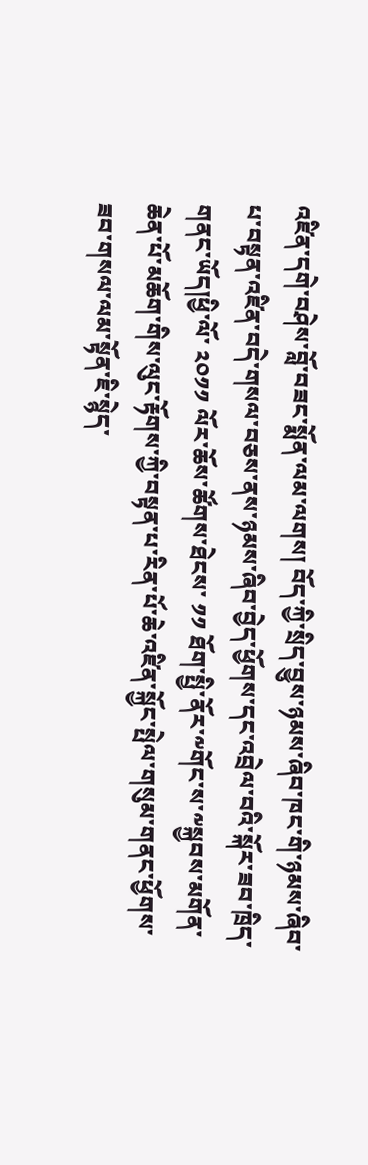འཛིན་དགེ་བཤེས་བློ་བཟང་སྨོན་ལམ་ལགས། བོད་ཀྱི་སྲིད་བྱུས་ཉམས་ཞིབ་ཁང་གི་ཉམས་ཞིབ་པ་བསྟན་འཛིན་བདེ་གསལ་བཅས་ནས་ཉམས་ཞིབ་བྱེད་ཕྱོགས་དང་འབྲེལ་བའི་སྐོར་ཟབ་ཁྲིད་གནང་ཡོད།ཕྱི་ལོ་ ༢༠༡༡ ལོར་ཆོས་ཚོགས་ཐེངས་ ༡༡ ཐོག་སྤྱི་ནོར་༸གོང་ས་༸སྐྱབས་མགོན་ཆེན་པོ་མཆོག་གིས་ལུང་རྟོགས་ཀྱི་བསྟན་པ་རིན་པོ་ཆེ་འཛིན་སྐྱོང་སྤེལ་གསུམ་གནང་ཕྱོགས་ཟབ་གསལ་ལམ་སྟོན་ཇི་སྙེད་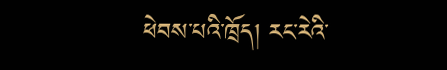ཕེབས་པའི་ཁྲོད། རང་རེའི་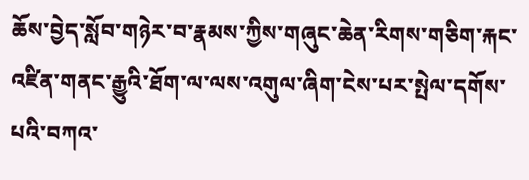ཆོས་བྱེད་སློབ་གཉེར་བ་རྣམས་ཀྱིས་གཞུང་ཆེན་རིགས་གཅིག་རྐང་འཛིན་གནང་རྒྱུའི་ཐོག་ལ་ལས་འགུལ་ཞིག་ངེས་པར་སྤེལ་དགོས་པའི་བཀའ་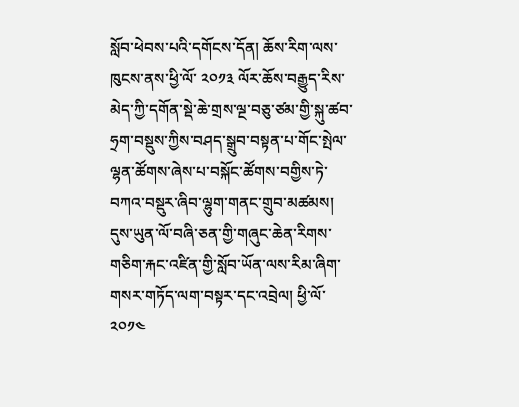སློབ་ཕེབས་པའི་དགོངས་དོན། ཆོས་རིག་ལས་ཁུངས་ནས་ཕྱི་ལོ་ ༢༠༡༣ ལོར་ཆོས་བརྒྱུད་རིས་མེད་ཀྱི་དགོན་སྡེ་ཆེ་གྲས་ལྔ་བཅུ་ཙམ་གྱི་སྐུ་ཚབ་ཧྲག་བསྡུས་ཀྱིས་བཤད་སྒྲུབ་བསྟན་པ་གོང་སྤེལ་ལྷན་ཚོགས་ཞེས་པ་བསྐོང་ཚོགས་བགྱིས་ཏེ་བཀའ་བསྡུར་ཞིབ་ལྷུག་གནང་གྲུབ་མཚམས། དུས་ཡུན་ལོ་བཞི་ཅན་གྱི་གཞུང་ཆེན་རིགས་གཅིག་རྐང་འཛིན་གྱི་སློབ་ཡོན་ལས་རིམ་ཞིག་གསར་གཏོད་ལག་བསྟར་དང་འབྲེལ། ཕྱི་ལོ་ ༢༠༡༤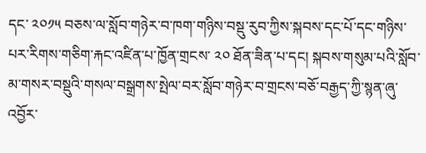དང་ ༢༠༡༥ བཅས་ལ་སློབ་གཉེར་བ་ཁག་གཉིས་བསྡུ་རུབ་ཀྱིས་སྐབས་དང་པོ་དང་གཉིས་པར་རིགས་གཅིག་རྐང་འཛིན་པ་ཁྱོན་གྲངས་ ༢༠ ཐོན་ཟིན་པ་དང། སྐབས་གསུམ་པའི་སློབ་མ་གསར་བསྡུའི་གསལ་བསྒྲགས་སྤེལ་བར་སློབ་གཉེར་བ་གྲངས་བཅོ་བརྒྱད་ཀྱི་སྙན་ཞུ་འབྱོར་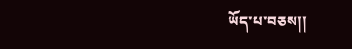ཡོད་པ་བཅས།།